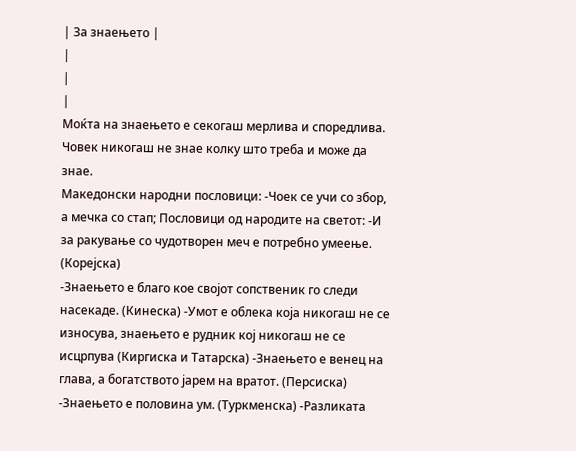| За знаењето |
|
|
|
Моќта на знаењето е секогаш мерлива и споредлива. Човек никогаш не знае колку што треба и може да знае.
Македонски народни пословици: -Чоек се учи со збор, а мечка со стап; Пословици од народите на светот: -И за ракување со чудотворен меч е потребно умеење. (Корејска)
-Знаењето е благо кое својот сопственик го следи насекаде. (Кинеска) -Умот е облека која никогаш не се износува, знаењето е рудник кој никогаш не се исцрпува (Киргиска и Татарска) -Знаењето е венец на глава, а богатството јарем на вратот. (Персиска) -Знаењето е половина ум. (Туркменска) -Разликата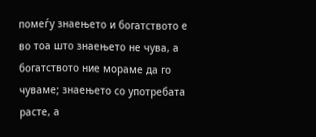помеѓу знаењето и богатството е во тоа што знаењето не чува, а богатството ние мораме да го чуваме; знаењето со употребата расте, а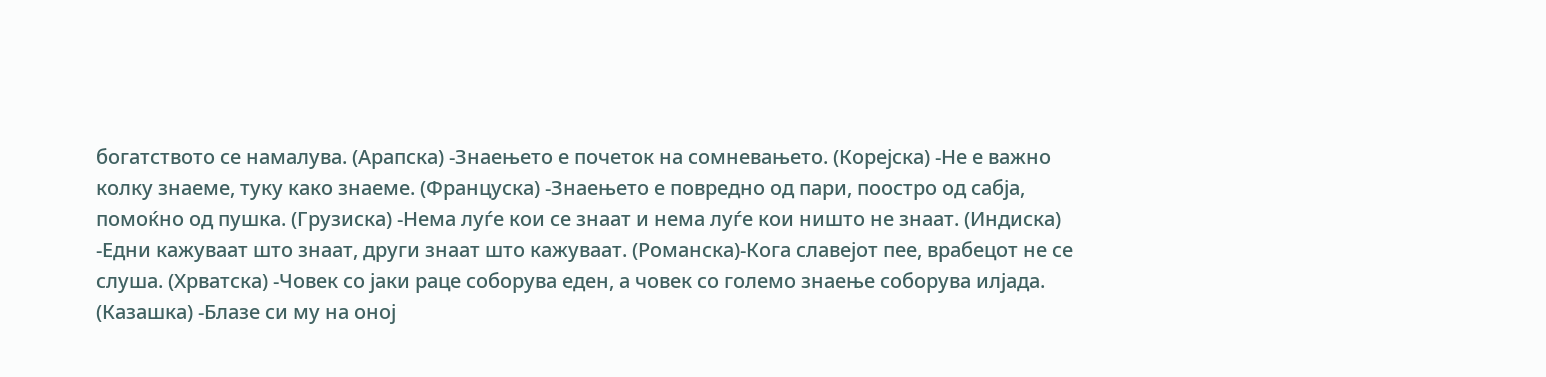богатството се намалува. (Арапска) -Знаењето е почеток на сомневањето. (Корејска) -Не е важно колку знаеме, туку како знаеме. (Француска) -Знаењето е повредно од пари, поостро од сабја, помоќно од пушка. (Грузиска) -Нема луѓе кои се знаат и нема луѓе кои ништо не знаат. (Индиска)
-Едни кажуваат што знаат, други знаат што кажуваат. (Романска)-Кога славејот пее, врабецот не се слуша. (Хрватска) -Човек со јаки раце соборува еден, а човек со големо знаење соборува илјада. (Казашка) -Блазе си му на оној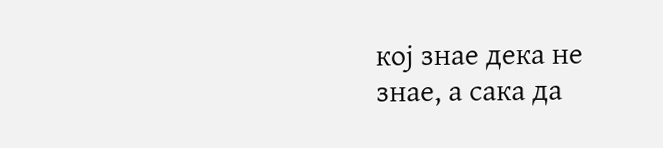кој знае дека не знае, а сака да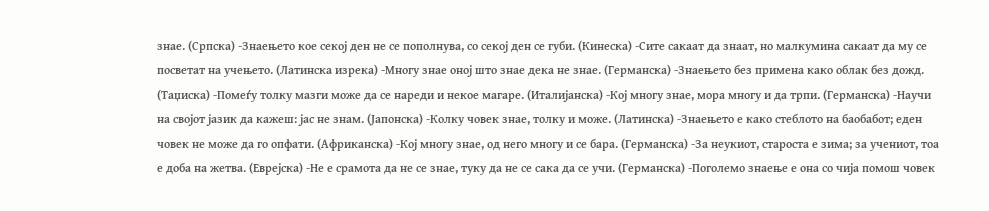знае. (Српска) -Знаењето кое секој ден не се пополнува, со секој ден се губи. (Кинеска) -Сите сакаат да знаат, но малкумина сакаат да му се посветат на учењето. (Латинска изрека) -Многу знае оној што знае дека не знае. (Германска) -Знаењето без примена како облак без дожд. (Таџиска) -Помеѓу толку мазги може да се нареди и некое магаре. (Италијанска) -Кој многу знае, мора многу и да трпи. (Германска) -Научи на својот јазик да кажеш: јас не знам. (Јапонска) -Колку човек знае, толку и може. (Латинска) -Знаењето е како стеблото на баобабот; еден човек не може да го опфати. (Африканска) -Кој многу знае, од него многу и се бара. (Германска) -За неукиот, староста е зима; за учениот, тоа е доба на жетва. (Еврејска) -Не е срамота да не се знае, туку да не се сака да се учи. (Германска) -Поголемо знаење е она со чија помош човек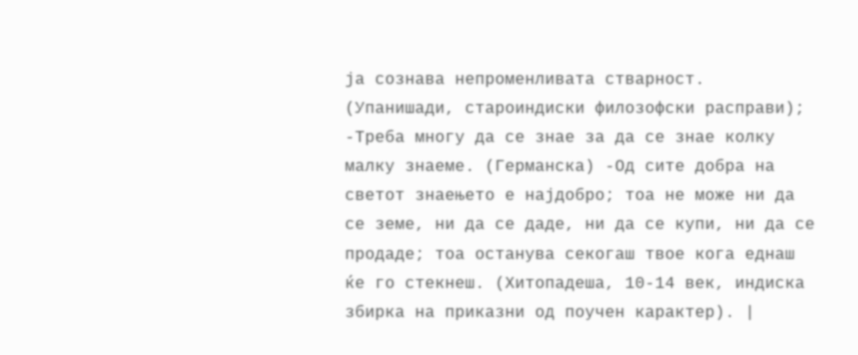ја сознава непроменливата стварност. (Упанишади, староиндиски филозофски расправи); -Треба многу да се знае за да се знае колку малку знаеме. (Германска) -Од сите добра на светот знаењето е најдобро; тоа не може ни да се земе, ни да се даде, ни да се купи, ни да се продаде; тоа останува секогаш твое кога еднаш ќе го стекнеш. (Хитопадеша, 10-14 век, индиска збирка на приказни од поучен карактер). |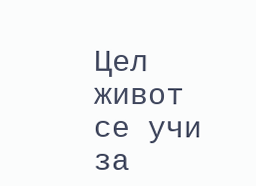Цел живот се учи за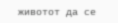животот да се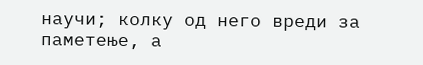научи; колку од него вреди за паметење, а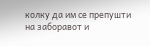колку да им се препушти на заборавот и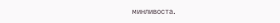минливоста.